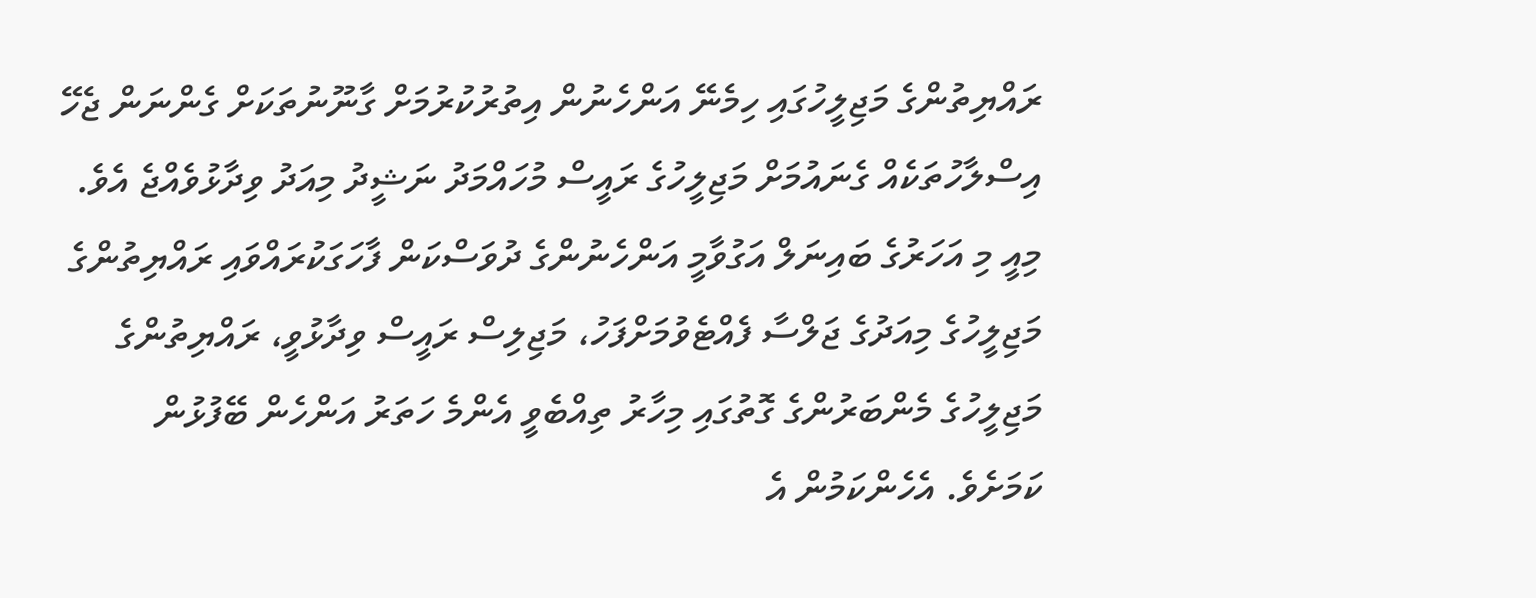ރައްޔިތުންގެ މަޖިލީހުގައި ހިމެނޭ އަންހެނުން އިތުރުކުރުމަށް ގާނޫނުތަކަށް ގެންނަން ޖެހޭ އިސްލާހުތަކެއް ގެނައުމަށް މަޖިލީހުގެ ރައީސް މުހައްމަދު ނަޝީދު މިއަދު ވިދާޅުވެއްޖެ އެވެ.
މިއީ މި އަހަރުގެ ބައިނަލް އަގުވާމީ އަންހެނުންގެ ދުވަސްކަން ފާހަގަކުރައްވައި ރައްޔިތުންގެ މަޖިލީހުގެ މިއަދުގެ ޖަލްސާ ފެއްޓެވުމަށްފަހު، މަޖިލިސް ރައީސް ވިދާޅުވީ، ރައްޔިތުންގެ މަޖިލީހުގެ މެންބަރުންގެ ގޮތުގައި މިހާރު ތިއްބެވީ އެންމެ ހަތަރު އަންހެން ބޭފުޅުން ކަމަށެވެ. އެހެންކަމުން އެ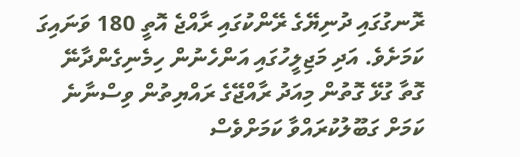ރޮނގުގައި ދުނިޔޭގެ ރޭންކުގައި ރާއްޖެ އޮތީ 180 ވަނައިގަ ކަމަށެވެ. އަދި މަޖިލީހުގައި އަންހެނުން ހިމެނިގެންދާނޭ ގޮތާ ގުޅޭ ގޮތުން މިއަދު ރާއްޖޭގެ ރައްޔިތުން ވިސްނާނެ ކަމަށް ގަބޫލުކުރައްވާ ކަމަށްވެސް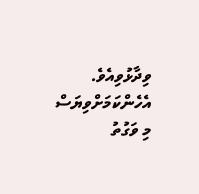ވިދާޅުވިއެވެ.
އެހެންކަމަށްވިޔަސް މި ވަގުތު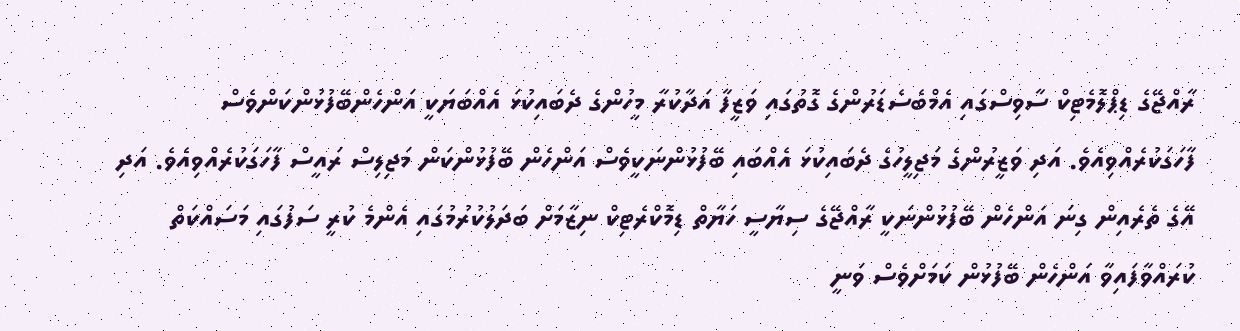ރާއްޖޭގެ ޑިޕްލޮމެޓިކް ސާވިސްގައި އެމްބެސެޑަރުންގެ ގޮތުގައި ވަޒީފާ އަދާކުރާ މީހުންގެ ދެބައިކުޅަ އެއްބަޔަކީ އަންހެންބޭފުޅުންކަންވެސް ފާހަގަކުރެއްވިއެވެ. އަދި ވަޒީރުންގެ މަޖިލީހުގެ ދެބައިކުޅަ އެއްބައި ބޭފުޅުންނަކީވެސް އަންހެން ބޭފުޅުންކަން މަޖިލިސް ރައީސް ފާހަގަކުރެއްވިއެވެ. އަދި އޭގެ ތެރެއިން ގިނަ އަންހެން ބޭފުޅުންނަކީ ރާއްޖޭގެ ސިޔާސީ ހަޔާތް ޑިމޮކްރެޓިކް ނިޒާމަށް ބަދަލުކުރުމުގައި އެންމެ ކުރީ ސަފުގައި މަސައްކަތް ކުރައްވާފައިވާ އަންހެން ބޭފުޅުން ކަމަށްވެސް ވަނީ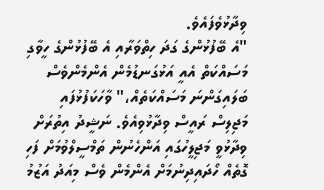ވިދާޅުވެފައެވެ.
"އެ ބޭފުޅުންގެ ގަދަ ހިތްވަރާއި އެ ބޭފުޅުންގެ ހީވާގި މަސައްކަތް އެއީ އަޅުގަނޑުމެން އެންމެންވެސް ބަލައިގަންނަ މަސައްކަތެއް،" ވާހަކަފުޅުފައި މަޖިލިސް ރައީސް ވިދާޅުވިއެވެ. ނަޝީދު އިތުރަށް ވިދާޅުވީ މަޖިލީހުގައި އަންހެނުން ތަމްސީލްވުމަށް ފަހި ގޮތެއް ހޯދައިދިނުމަށް އެންމެން ވެސް މިއަދު އަޒުމު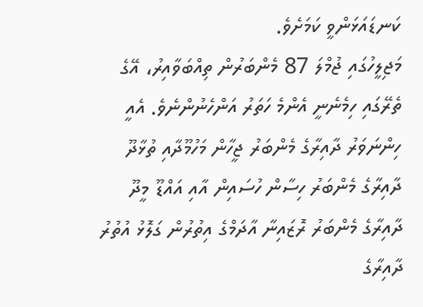ކަނޑައަޅަންވީ ކަމަށެވެ.
މަޖިލީހުގައި ޖުމްލަ 87 މެންބަރުން ތިއްބަވާއިރު، އޭގެ ތެރޭގައި ހިމެނެނީ އެންމެ ހަތަރު އަންހެނުންނެވެ. އެއީ ހިންނަވަރު ދާއިރާގެ މެންބަރު ޖީހާން މަހުމޫދާއި ތުޅާދޫ ދާއިރާގެ މެންބަރު ހިސާން ހުސައިން އާއި އައްޑޫ މީދޫ ދާއިރާގެ މެންބަރު ރޮޒައިނާ އާދަމްގެ އިތުރުން ގަލޮޅު އުތުރު ދާއިރާގެ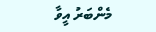މެންބަރު އީވާ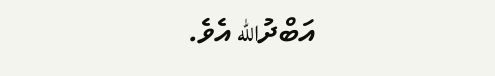އަބްދުالله އެވެ.